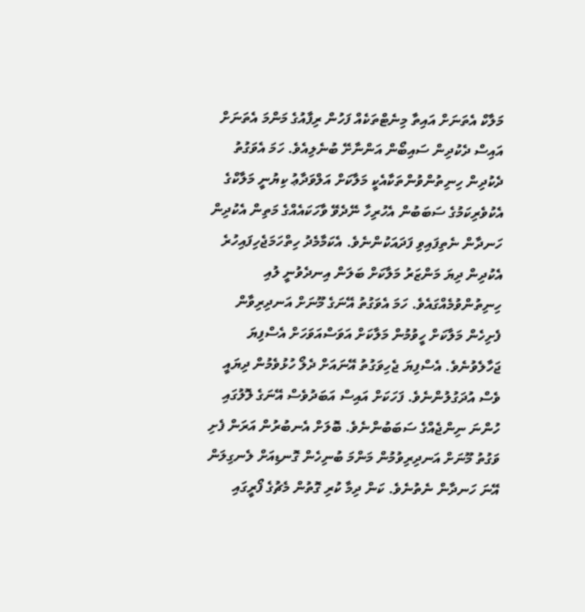މަލާކް އެތަނަށް އައިތާ މިނެޓްތަކެއް ފަހުން ރިފާއުގެ މަންމަ އެތަނަށް އައިސް ދެކުދިން ސައިބޯން އަންނާށޭ ބުނެލިއެވެ. ހަމަ އެވަގުތު ދެކުދިން ހިނިތުންވުންތަކާއެކީ މަލާކަށް އަލްވަދާޢު ކިޔުނީ މަލާކްގެ އެކުވެރިކަމުގެ ސަބަބުން އެހުރިހާ ނޭދެވޭ ވާހަކައެއްގެ މަތިން އެކުދިން ހަނދާން ނެތިފައިވި ފަދައަކުންނެވެ. އެކަމާމެދު ހިތްހަމަޖެހިފައިހުރެ އެކުދިން ދިޔަ މަންޒަރު މަލާކަށް ބަލަން އިނދެވުނީ ލުއި ހިނިތުންވުމެއްގައެވެ. ހަމަ އެވަގުތު އޭނަގެ މޫނަށް އަނދިރިވާން ފެށިހެން މަލާކަށް ހީވުމުން މަލާކަށް އަވަސްއަވަހަށް އެސްފިޔަ ޖަހާލެވުނެވެ. އެސްފިޔަ ޖެހިވަގުތު އޭނައަށް ދެލޯ ހުޅުވެމުން ދިޔައީ ވެސް އުދަގުލުންނެވެ. ފަހަކަށް އައިސް އަބަދުވެސް އޭނަގެ ލޮލުގައި ހުންނަ ނިންޖެއްގެ ސަބަބުންނެވެ. ބޮލަށް އެނބުރުން އަރަން ފެށި ވަގުތު މޫނަށް އަނދިރިވުމުން މަންމަ ބުނިހެން ގޮނޑިއަށް ލެނގިލަން އޭނަ ހަނދާން ނެތުނެވެ. ކަން ދިމާ ކުރި ގޮތުން މެޗުގެ ފޯރީގައި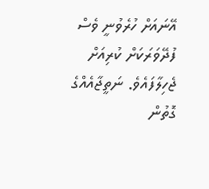އޭނައަށް ހުރެވުނީ ވެސް ފުދޭވަރަކަށް ކުރިއަށް ޖެހިލާފައެވެ. ނަތީޖާއެއްގެ ގޮތުން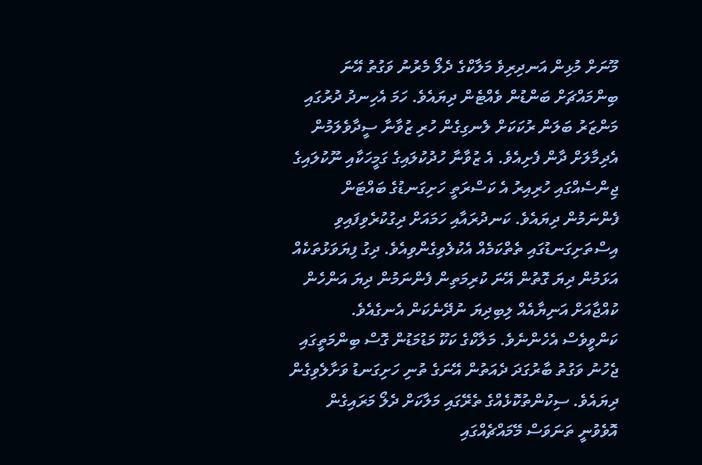މޫނަށް މުޅިން އަނދިރިވެ މަލާކްގެ ދެލޯ މެރުނު ވަގުތު އޭނަ ބިންމައްޗަށް ބަންޑުން ވެއްޓެން ދިޔައެވެ. ހަމަ އެހިނދު ދުރުގައި މަންޒަރު ބަލަން ރުކަކަށް ލެނގިގެން ހުރި ޒުވާނާ ސީދާވެލަމުން އެދިމާލަށް ދާން ފެށިއެވެ. އެ ޒުވާނާ ހުދުކުލައިގެ ގަމީހަކާއި ނޫކުލައިގެ ޖިންސެއްގައި ހުރިއިރު އެ ކަސްރަތީ ހަށިގަނޑުގެ ބައްޓަން ފެންނަމުން ދިޔައެވެ. ކަނދުރައާއި ހަމައަށް ދިގުކުރެވިފައިވި އިސްތަށިގަނޑުގައި ތެތްކަމެއް އެކުލެވިގެންވިއެވެ. ދިގު ފިޔަވަޅުތަކެއް އަޅަމުން ދިޔަ ގޮތުން އޭނަ ކުރިމަތިން ފެންނަމުން ދިޔަ އަންހެން ކުއްޖާއަށް އަނިޔާއެއް ލިބިދިޔަ ނުދޭނެކަން އެނގެއެވެ.
ކަންވީވެސް އެހެންނެވެ. މަލާކްގެ ކަކޫ މަޑުމަޑުން ގޮސް ބިންމަތީގައި ޖެހުނު ވަގުތު ބާރުގަދަ ދެއަތުން އޭނަގެ ތުނި ހަށިގަނޑު ވަށާލެވިގެން ދިޔައެވެ. ސިކުންތުކޮޅެއްގެ ތެރޭގައި މަލާކަށް ދެލޯ މަރައިގެން އޮވެވުނީ ތަނަވަސް މޭމައްޗެއްގައި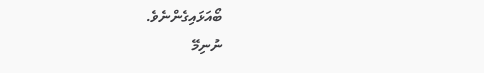ބޯއަޅައިގެންނެވެ.
ނުނިމޭ